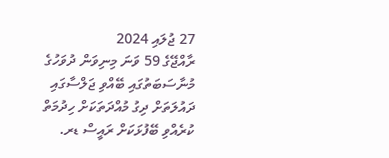27 ޖުލައި 2024
ރާއްޖޭގެ 59 ވަނަ މިނިވަން ދުވަހުގެ މުނާސަބަތުގައި ބޭއްވި ޖަލްސާގައި ދައުލަތަށް ދިގު މުއްދަތަކަށް ހިދުމަތް ކުރެއްވި ބޭފުޅަކަށް ރައީސް ޑރ.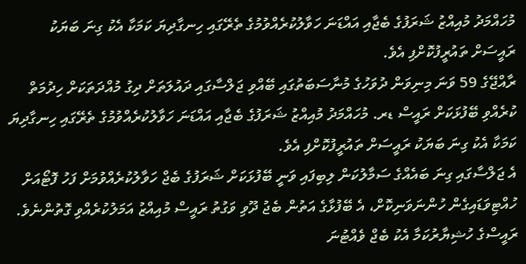މުހައްމަދު މުއިއްޒު ޝަރަފުގެ ބެޖާއި އައްޑަނަ ހަވާލުކުރެއްވުމުގެ ތެރޭގައި ހިނގާދިޔަ ކަމަކާ އެކު ގިނަ ބަޔަކު ރައީސަށް ތައުރީފުކޮށްފި އެވެ.
ރާއްޖޭގެ 59 ވަނަ މިނިވަން ދުވަހުގެ މުނާސަބަތުގައި ބޭއްވި ޖަލްސާގައި ދައުލަތަށް ދިގު މުއްދަތަކަށް ހިދުމަތް ކުރެއްވި ބޭފުޅަކަށް ރައީސް ޑރ. މުހައްމަދު މުއިއްޒު ޝަރަފުގެ ބެޖާއި އައްޑަނަ ހަވާލުކުރެއްވުމުގެ ތެރޭގައި ހިނގާދިޔަ ކަމަކާ އެކު ގިނަ ބަޔަކު ރައީސަށް ތައުރީފުކޮށްފި އެވެ.
އެ ޖަލްސާގައި ގިނަ ބައެއްގެ ސަމާލުކަން ލިބިފައި ވަނީ ބޭފުޅަކަށް ޝަރަފުގެ ބެޖް ހަވާލުކުރެއްވުމަށް ފަހު ފޮޓޯއަށް ހުއްޓިވަޑައިގެން ހުންނަވަނިކޮށް، އެ ބޭފުޅާގެ އަތުން ބެޖު ދޫވި ވަގުތު ރައީސް މުއިއްޒު އަމަލުކުރެއްވި ގޮތުންނެވެ. ރައީސްގެ ހުޝިޔާރުކަމާ އެކު ބެޖް ވެއްޓުނަ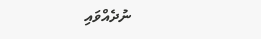ނުދެއްވައި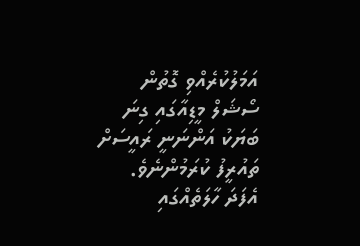އަމަލުކުރެއްވި ގޮތުން ސޯޝަލް މީޑިއާގައި ގިނަ ބަޔަކު އަންނަނީ ރައީސަށް ތައުރީފު ކުރަމުންނެވެ.
އެފަދަ ހާލަތެއްގައި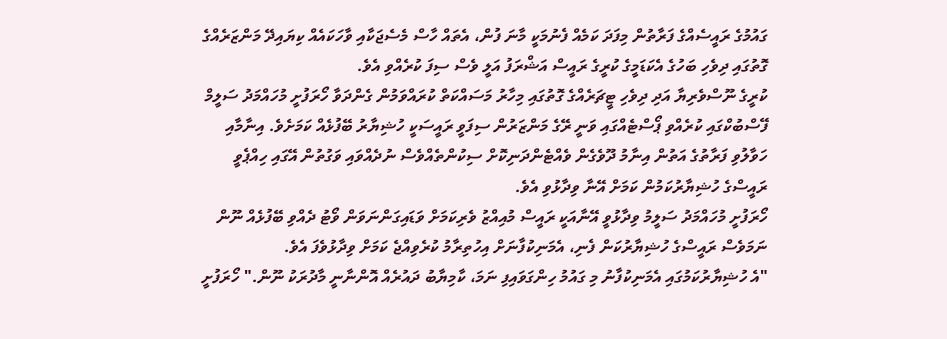ގައުމުގެ ރައީސެއްގެ ފަރާތުން މިފަދަ ކަމެއް ފެނުމަކީ މާނަ ފުން، އެތައް ހާސް މެސެޖަކާއި ވާހަކައެއް ކިޔައިދޭ މަންޒަރެއްގެ ގޮތުގައި ދިވެހި ބަހުގެ އެކަޑަމީގެ ކުރީގެ ރައީސް އަޝްރަފު އަލީ ވެސް ސިފަ ކުރެއްވި އެވެ.
ކުރީގެ ނޫސްވެރިޔާ އަދި ދިވެހި ޓީޗަރެއްގެ ގޮތުގައި މިހާރު މަސައްކަތް ކުރައްވަމުން ގެންދަވާ ހޯރަފުށީ މުހައްމަދު ސަލީމް ފޭސްބުކްގައި ކުރެއްވި ޕޯސްޓެއްގައި ވަނީ ރޭގެ މަންޒަރުން ސިފަވީ ރައީސަކީ ހުޝިޔާރު ބޭފުޅެއް ކަމަށެވެ. އިނާމާއި ހަވާލުވި ފަރާތުގެ އަތުން އިނާމު ދޫވެގެން ވެއްޓެންދަނިކޮށް ސިކުންތެއްވެސް ނުދެއްވައި ވަގުތުން އޭގައި ހިއްޕެވީ ރައީސްގެ ހުޝިޔާރުކަމުން ކަމަށް އޭނާ ވިދާޅުވި އެވެ.
ހޯރަފުށީ މުހައްމަދު ސަލީމު ވިދާޅުވީ އޭނާއަކީ ރައީސް މުއިއްޒު ވެރިކަމަށް ވަޑައިގަންނަވަން ވޯޓު ދެއްވި ބޭފުޅެއް ނޫން ނަމަވެސް ރައީސްގެ ހުޝިޔާރުކަން ފެނި، އެމަނިކުފާނަށް އިހުތިރާމު ކުރެވިއްޖެ ކަމަށް ވިދާޅުވެފަ އެވެ.
"އެ ހުޝިޔާރުކަމުގައި އެމަނިކުފާނު މި ގައުމު ހިންގަވައިފި ނަމަ، ކާމިޔާބު ދައުރެއް އޮންނާނީ މާދުރަކު ނޫން." ހޯރަފުށީ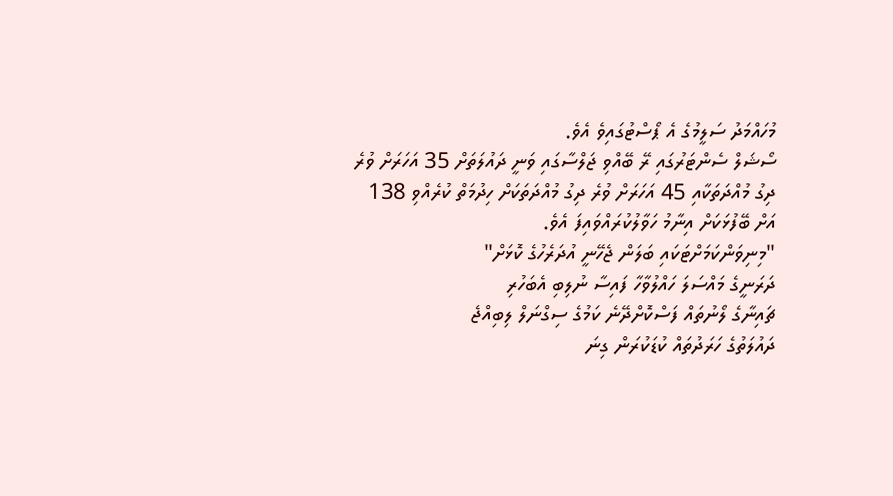މުހައްމަދު ސަލީމުގެ އެ ޕޯސްޓުގައިވެ އެވެ.
ސޯޝަލް ސެންޓަރުގައި ރޭ ބޭއްވި ޖަލްސާގައި ވަނީ ދައުލަތަށް 35 އަހަރަށް ވުރެ ދިގު މުއްދަތަކާއި 45 އަހަރަށް ވުރެ ދިގު މުއްދަތަކަށް ހިދުމަތް ކުރެއްވި 138 އަށް ބޭފުޅަކަށް އިނާމު ހަވާލުކުރައްވައިފަ އެވެ.
"މިނިވަންކަމަށްޓަކައި ބަލަން ޖެހޭނީ އުދަރެހުގެ ކޮޅަށް"
ދަރަނީގެ މައްސަލަ ހައްލުވާހާ ފައިސާ ނުލިބި އެބަހުރި
ޗައިނާގެ ލޯނުތައް ފަސްކޮށްދޭނެ ކަމުގެ ސިގްނަލް ލިބިއްޖެ
ދައުލަތުގެ ހަރަދުތައް ކުޑަކުރަން ގިނަ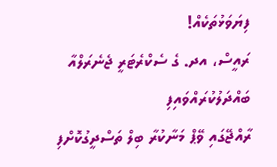ފިޔަވަޅުތަކެއް!
ރައީސް، އދ. ގެ ސެކްރެޓަރީ ޖެނެރަލްއާ ބައްދަލުކުރައްވައިފި
ރާއްޖޭގައި ވޭޕް މަނާކުރާ ބިލް ތަސްދީގުކޮށްފި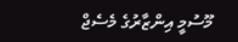މޫސުމީ އިންޒާރުގެ މެސެޖް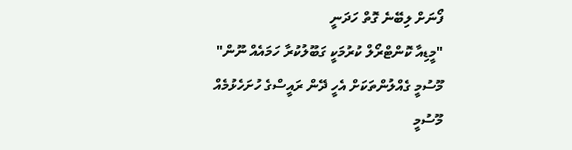ފޯނަށް ލިބޭނެ ގޮތް ހަދަނީ
"މީޑިއާ ކޮންޓްރޯލް ކުރުމަކީ ގަބޫލުކުރާ ހަމައެއް ނޫން"
މޫސުމީ ގެއްލުންތަކަށް އެހީ ދޭން ރައީސްގެ ހުށަހެޅުމެއް
މޫސުމީ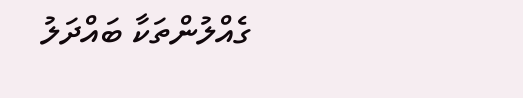ގެއްލުންތަކާ ބައްދަލު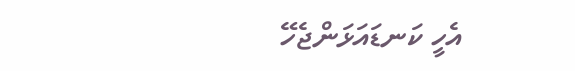އެހީ ކަނޑައަޅަންޖެހޭ